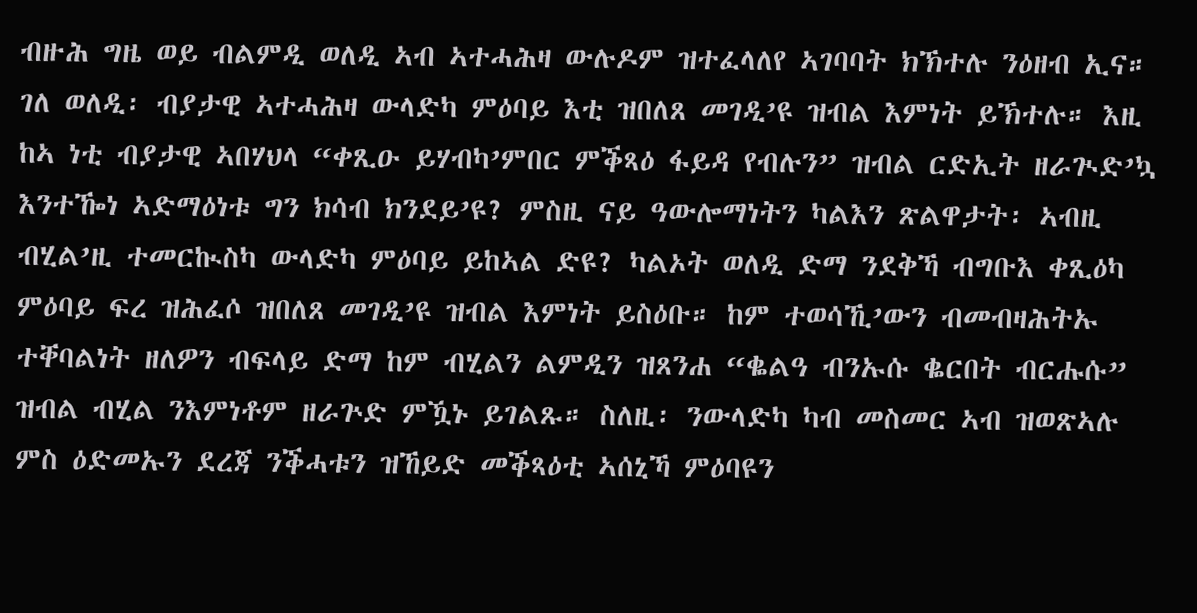ብዙሕ ግዜ ወይ ብልምዲ ወለዲ ኣብ ኣተሓሕዛ ውሉዶም ዝተፈላለየ ኣገባባት ክኽተሉ ንዕዘብ ኢና። ገለ ወለዲ፡ ብያታዊ ኣተሓሕዛ ውላድካ ምዕባይ እቲ ዝበለጸ መገዲ’ዩ ዝብል እምነት ይኽተሉ። እዚ ከኣ ነቲ ብያታዊ ኣበሃህላ “ቀጺዑ ይሃብካ’ምበር ምቕጻዕ ፋይዳ የብሉን” ዝብል ርድኢት ዘራጒድ’ኳ እንተዀነ ኣድማዕነቱ ግን ክሳብ ክንደይ’ዩ? ምስዚ ናይ ዓውሎማነትን ካልእን ጽልዋታት፡ ኣብዚ ብሂል’ዚ ተመርኲስካ ውላድካ ምዕባይ ይከኣል ድዩ? ካልኦት ወለዲ ድማ ንደቅኻ ብግቡእ ቀጺዕካ ምዕባይ ፍረ ዝሕፈሶ ዝበለጸ መገዲ’ዩ ዝብል እምነት ይስዕቡ። ከም ተወሳኺ’ውን ብመብዛሕትኡ ተቐባልነት ዘለዎን ብፍላይ ድማ ከም ብሂልን ልምዲን ዝጸንሐ “ቈልዓ ብንኡሱ ቈርበት ብርሑሱ” ዝብል ብሂል ንእምነቶም ዘራጕድ ምዃኑ ይገልጹ። ስለዚ፡ ንውላድካ ካብ መስመር ኣብ ዝወጽኣሉ ምስ ዕድመኡን ደረጃ ንቕሓቱን ዝኸይድ መቕጻዕቲ ኣሰኒኻ ምዕባዩን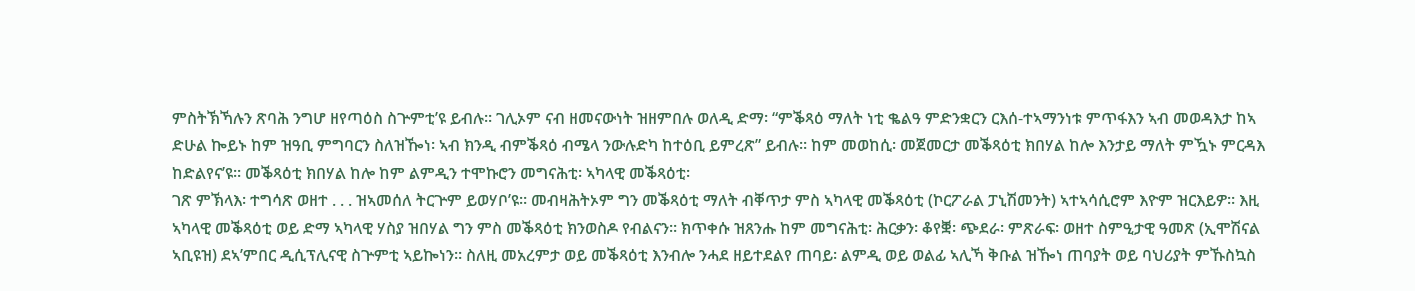ምስትኽኻሉን ጽባሕ ንግሆ ዘየጣዕስ ስጕምቲ’ዩ ይብሉ። ገሊኦም ናብ ዘመናውነት ዝዘምበሉ ወለዲ ድማ፡ “ምቕጻዕ ማለት ነቲ ቈልዓ ምድንቋርን ርእሰ-ተኣማንነቱ ምጥፋእን ኣብ መወዳእታ ከኣ ድሁል ኰይኑ ከም ዝዓቢ ምግባርን ስለዝዀነ፡ ኣብ ክንዲ ብምቕጻዕ ብሜላ ንውሉድካ ከተዕቢ ይምረጽ” ይብሉ። ከም መወከሲ፡ መጀመርታ መቕጻዕቲ ክበሃል ከሎ እንታይ ማለት ምዃኑ ምርዳእ ከድልየና’ዩ። መቕጻዕቲ ክበሃል ከሎ ከም ልምዲን ተሞኩሮን መግናሕቲ፡ ኣካላዊ መቕጻዕቲ፡
ገጽ ምኽላእ፡ ተግሳጽ ወዘተ . . . ዝኣመሰለ ትርጕም ይወሃቦ’ዩ። መብዛሕትኦም ግን መቕጻዕቲ ማለት ብቐጥታ ምስ ኣካላዊ መቕጻዕቲ (ኮርፖራል ፓኒሽመንት) ኣተኣሳሲሮም እዮም ዝርእይዎ። እዚ ኣካላዊ መቕጻዕቲ ወይ ድማ ኣካላዊ ሃስያ ዝበሃል ግን ምስ መቕጻዕቲ ክንወስዶ የብልናን። ክጥቀሱ ዝጸንሑ ከም መግናሕቲ፡ ሕርቃን፡ ቆየቛ፡ ጭደራ፡ ምጽራፍ፡ ወዘተ ስምዒታዊ ዓመጽ (ኢሞሽናል ኣቢዩዝ) ደኣ’ምበር ዲሲፕሊናዊ ስጕምቲ ኣይኰነን። ስለዚ መአረምታ ወይ መቕጻዕቲ እንብሎ ንሓደ ዘይተደልየ ጠባይ፡ ልምዲ ወይ ወልፊ ኣሊኻ ቅቡል ዝዀነ ጠባያት ወይ ባህሪያት ምኹስኳስ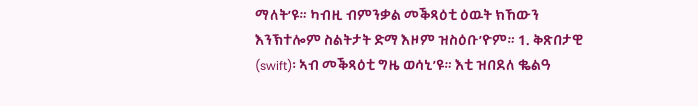ማለት’ዩ። ካብዚ ብምንቃል መቕጻዕቲ ዕዉት ክኸውን እንኽተሎም ስልትታት ድማ እዞም ዝስዕቡ’ዮም። 1. ቅጽበታዊ (swift)፡ ኣብ መቕጻዕቲ ግዜ ወሳኒ’ዩ። እቲ ዝበደለ ቈልዓ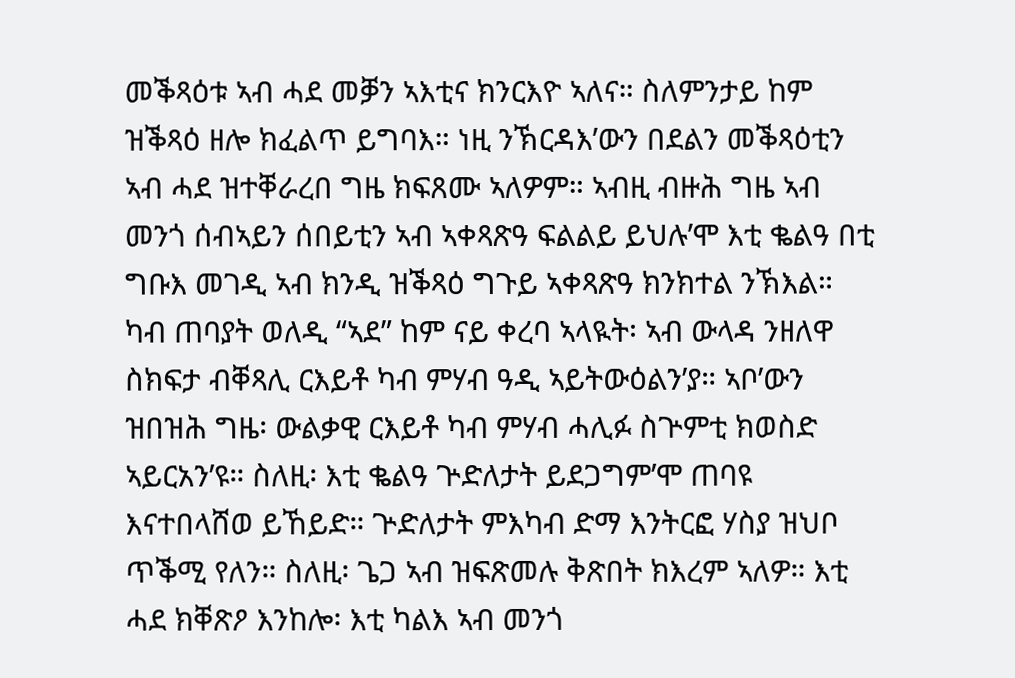መቕጻዕቱ ኣብ ሓደ መቓን ኣእቲና ክንርእዮ ኣለና። ስለምንታይ ከም ዝቕጻዕ ዘሎ ክፈልጥ ይግባእ። ነዚ ንኽርዳእ’ውን በደልን መቕጻዕቲን ኣብ ሓደ ዝተቐራረበ ግዜ ክፍጸሙ ኣለዎም። ኣብዚ ብዙሕ ግዜ ኣብ መንጎ ሰብኣይን ሰበይቲን ኣብ ኣቀጻጽዓ ፍልልይ ይህሉ’ሞ እቲ ቈልዓ በቲ ግቡእ መገዲ ኣብ ክንዲ ዝቕጻዕ ግጉይ ኣቀጻጽዓ ክንክተል ንኽእል። ካብ ጠባያት ወለዲ “ኣደ” ከም ናይ ቀረባ ኣላዪት፡ ኣብ ውላዳ ንዘለዋ ስክፍታ ብቐጻሊ ርእይቶ ካብ ምሃብ ዓዲ ኣይትውዕልን’ያ። ኣቦ’ውን ዝበዝሕ ግዜ፡ ውልቃዊ ርእይቶ ካብ ምሃብ ሓሊፉ ስጕምቲ ክወስድ ኣይርአን’ዩ። ስለዚ፡ እቲ ቈልዓ ጕድለታት ይደጋግም’ሞ ጠባዩ እናተበላሸወ ይኸይድ። ጕድለታት ምእካብ ድማ እንትርፎ ሃስያ ዝህቦ ጥቕሚ የለን። ስለዚ፡ ጌጋ ኣብ ዝፍጽመሉ ቅጽበት ክእረም ኣለዎ። እቲ ሓደ ክቐጽዖ እንከሎ፡ እቲ ካልእ ኣብ መንጎ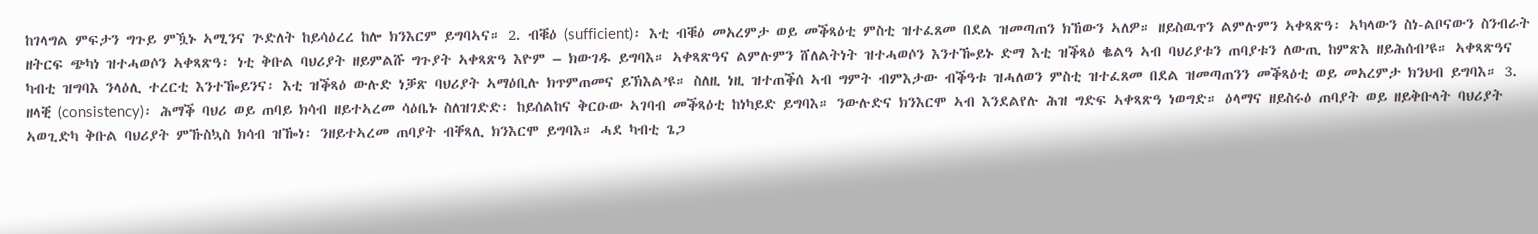ከገላግል ምፍታን ግጉይ ምዃኑ ኣሚንና ጕድለት ከይሳዕረረ ከሎ ክንእርም ይግባኣና። 2. ብቑዕ (sufficient)፡ እቲ ብቑዕ መአረምታ ወይ መቕጻዕቲ ምስቲ ዝተፈጸመ በደል ዝመጣጠን ክኸውን ኣለዎ። ዘይስዉጥን ልምሉምን ኣቀጻጽዓ፡ ኣካላውን ስነ-ልቦናውን ስንብራት ዘትርፍ ጭካነ ዝተሓወሶን ኣቀጻጽዓ፡ ነቲ ቅቡል ባህሪያት ዘይምልሹ ግጉያት ኣቀጻጽዓ እዮም – ክውገዱ ይግባእ። ኣቀጻጽዓና ልምሉምን ሸለልትነት ዝተሓወሶን እንተዀይኑ ድማ እቲ ዝቕጻዕ ቈልዓ ኣብ ባህሪያቱን ጠባያቱን ለውጢ ከምጽእ ዘይሕሰብ’ዩ። ኣቀጻጽዓና ካብቲ ዝግባእ ንላዕሊ ተረርቲ እንተዀይንና፡ እቲ ዝቕጻዕ ውሉድ ነቓጽ ባህሪያት ኣማዕቢሉ ክጥምጠመና ይኽእል’ዩ። ስለዚ ነዚ ዝተጠቕሰ ኣብ ግምት ብምእታው ብቕዓቱ ዝሓለወን ምስቲ ዝተፈጸመ በደል ዝመጣጠንን መቕጻዕቲ ወይ መአረምታ ክንህብ ይግባእ። 3. ዘላቒ (consistency)፡ ሕማቕ ባህሪ ወይ ጠባይ ክሳብ ዘይተኣረመ ሳዕቤኑ ስለዝገድድ፡ ከይሰልከና ቅርዑው ኣገባብ መቕጻዕቲ ከነካይድ ይግባእ። ንውሉድና ክንእርሞ ኣብ እንደልየሉ ሕዝ ግድፍ ኣቀጻጽዓ ነወግድ። ዕላማና ዘይስሩዕ ጠባያት ወይ ዘይቅቡላት ባህሪያት ኣወጊድካ ቅቡል ባህሪያት ምኹስኳስ ክሳብ ዝዀነ፡ ንዘይተኣረመ ጠባያት ብቐጻሊ ክንእርሞ ይግባእ። ሓደ ካብቲ ጌጋ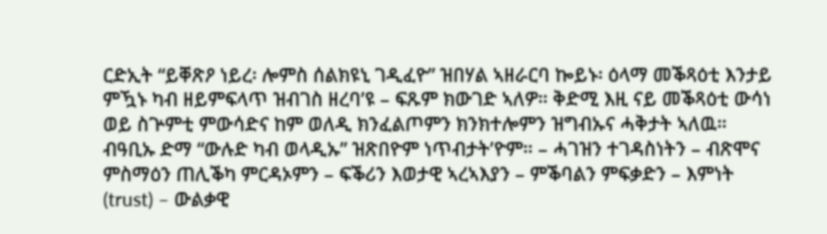ርድኢት “ይቐጽዖ ነይረ፡ ሎምስ ሰልክዩኒ ገዲፈዮ” ዝበሃል ኣዘራርባ ኰይኑ፡ ዕላማ መቕጻዕቲ እንታይ ምዃኑ ካብ ዘይምፍላጥ ዝብገስ ዘረባ’ዩ – ፍጹም ክውገድ ኣለዎ። ቅድሚ እዚ ናይ መቕጻዕቲ ውሳነ ወይ ስጕምቲ ምውሳድና ከም ወለዲ ክንፈልጦምን ክንክተሎምን ዝግብኡና ሓቅታት ኣለዉ። ብዓቢኡ ድማ “ውሉድ ካብ ወላዲኡ” ዝጽበዮም ነጥብታት’ዮም። – ሓገዝን ተገዳስነትን – ብጽሞና ምስማዕን ጠሊቕካ ምርዳኦምን – ፍቕሪን እወታዊ ኣረኣእያን – ምቕባልን ምፍቃድን – እምነት (trust) – ውልቃዊ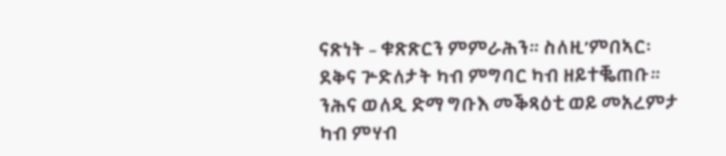ናጽነት – ቁጽጽርን ምምራሕን። ስለዚ’ምበኣር፡ ደቅና ጕድለታት ካብ ምግባር ካብ ዘይተቘጠቡ። ንሕና ወለዲ ድማ ግቡእ መቕጻዕቲ ወይ መአረምታ ካብ ምሃብ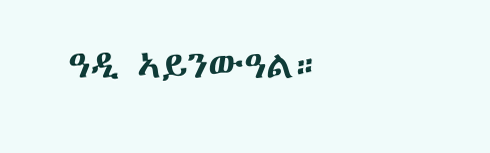ዓዲ ኣይንውዓል።